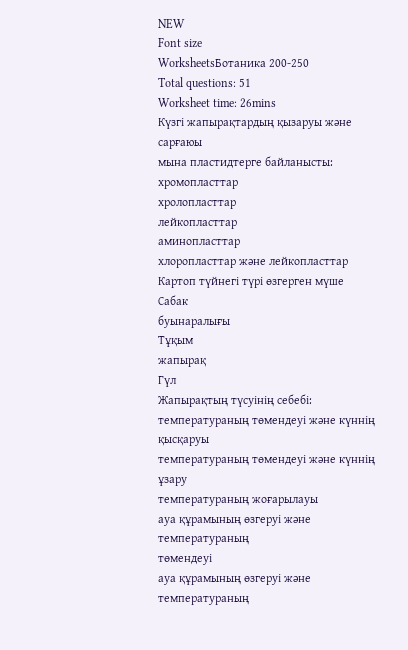NEW
Font size
WorksheetsБотаника 200-250
Total questions: 51
Worksheet time: 26mins
Күзгі жапырақтардың қызаруы және сарғаюы
мына пластидтерге байланысты:
хромопласттар
хролопласттар
лейкопласттар
аминопласттар
хлоропласттар және лейкопласттар
Картоп түйнегі түрі өзгерген мүше
Сабак
буынаралығы
Тұқым
жапырақ
Гүл
Жапырақтың түсуінің себебі:
температураның төмендеуі және күннің
қысқаруы
температураның төмендеуі және күннің
ұзару
температураның жоғарылауы
ауа құрамының өзгеруі және температураның
төмендеуі
ауа құрамының өзгеруі және температураның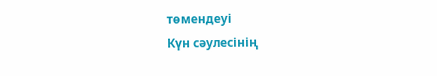төмендеуі
Күн сәулесінің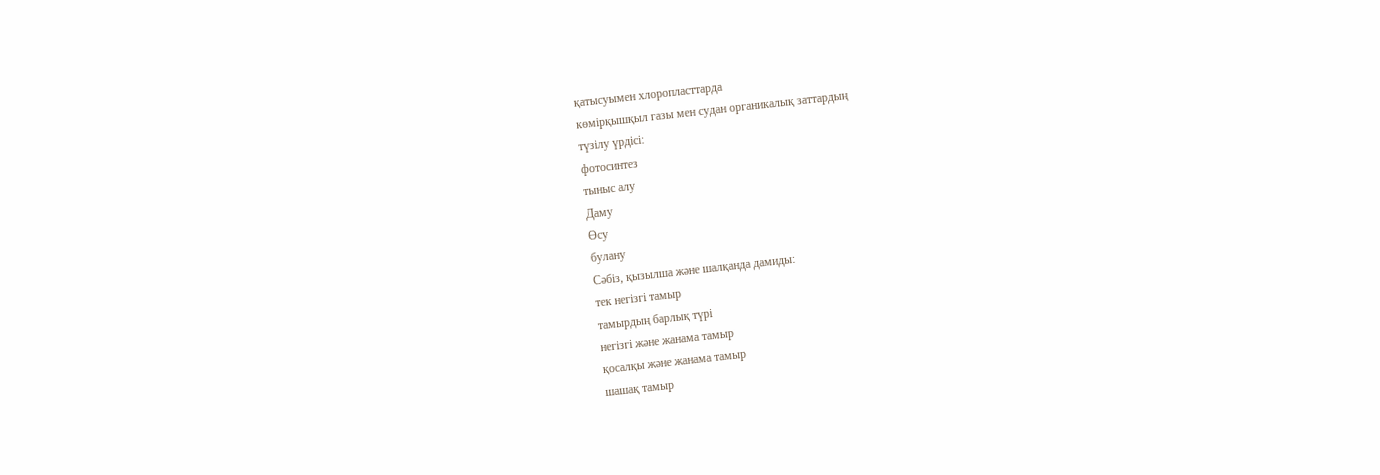қатысуымен хлоропласттарда
көмірқышқыл газы мен судан органикалық заттардың
түзілу үрдісі:
фотосинтез
тыныс алу
Даму
Өсу
булану
Сәбіз, қызылша және шалқанда дамиды:
тек негізгі тамыр
тамырдың барлық түрі
негізгі және жанама тамыр
қосалқы және жанама тамыр
шашақ тамыр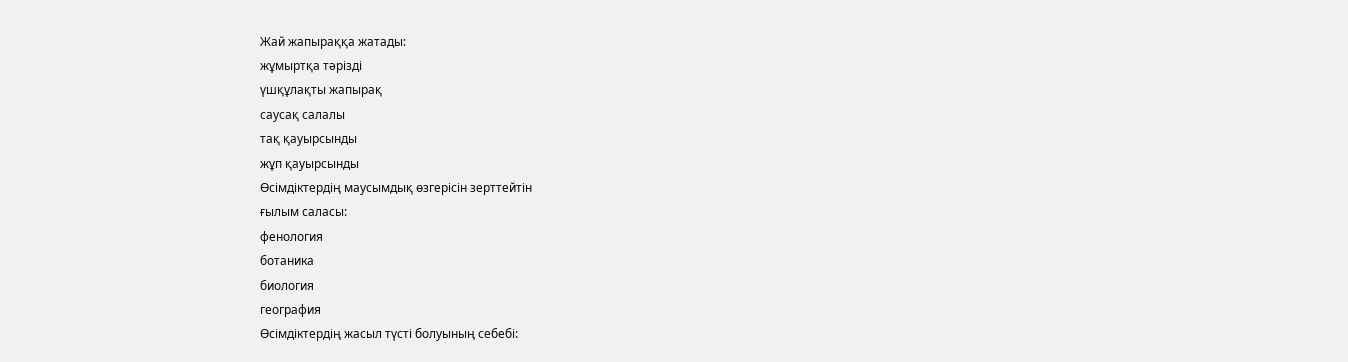Жай жапыраққа жатады:
жұмыртқа тәрізді
үшқұлақты жапырақ
саусақ салалы
тақ қауырсынды
жұп қауырсынды
Өсімдіктердің маусымдық өзгерісін зерттейтін
ғылым саласы:
фенология
ботаника
биология
география
Өсімдіктердің жасыл түсті болуының себебі: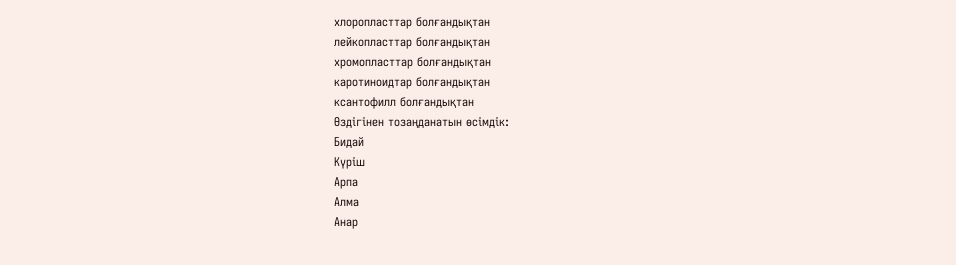хлоропласттар болғандықтан
лейкопласттар болғандықтан
хромопласттар болғандықтан
каротиноидтар болғандықтан
ксантофилл болғандықтан
Өздігінен тозаңданатын өсімдік:
Бидай
Күріш
Арпа
Алма
Анар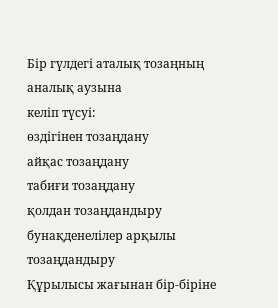Бір гүлдегі аталық тозаңның аналық аузына
келіп түсуі:
өздігінен тозаңдану
айқас тозаңдану
табиғи тозаңдану
қолдан тозаңдандыру
бунақденелілер арқылы тозаңдандыру
Құрылысы жағынан бір-біріне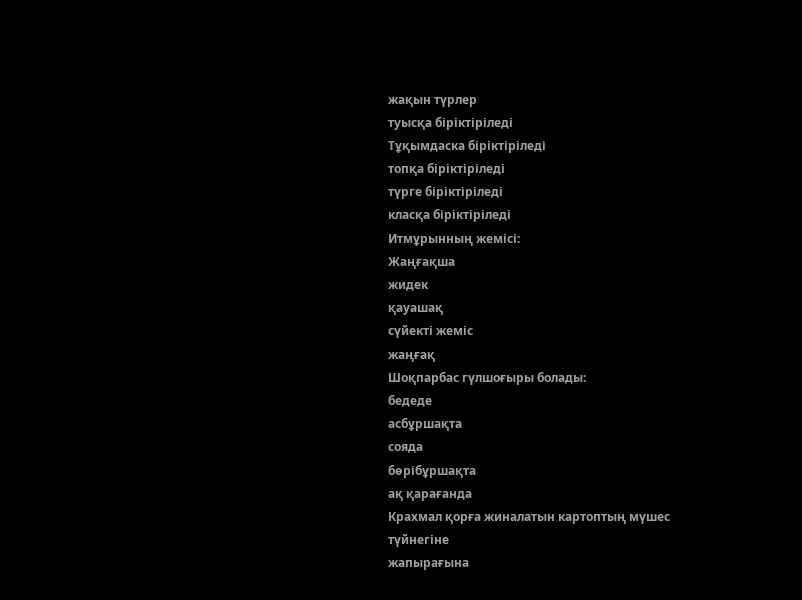жақын түрлер
туысқа біріктіріледі
Тұқымдаска біріктіріледі
топқа біріктіріледі
түрге біріктіріледі
класқа біріктіріледі
Итмұрынның жемісі:
Жаңғақша
жидек
қауашақ
сүйекті жеміс
жаңғақ
Шоқпарбас гүлшоғыры болады:
бедеде
асбұршақта
сояда
бөрібұршақта
ақ қарағанда
Крахмал қорға жиналатын картоптың мүшес
түйнегіне
жапырағына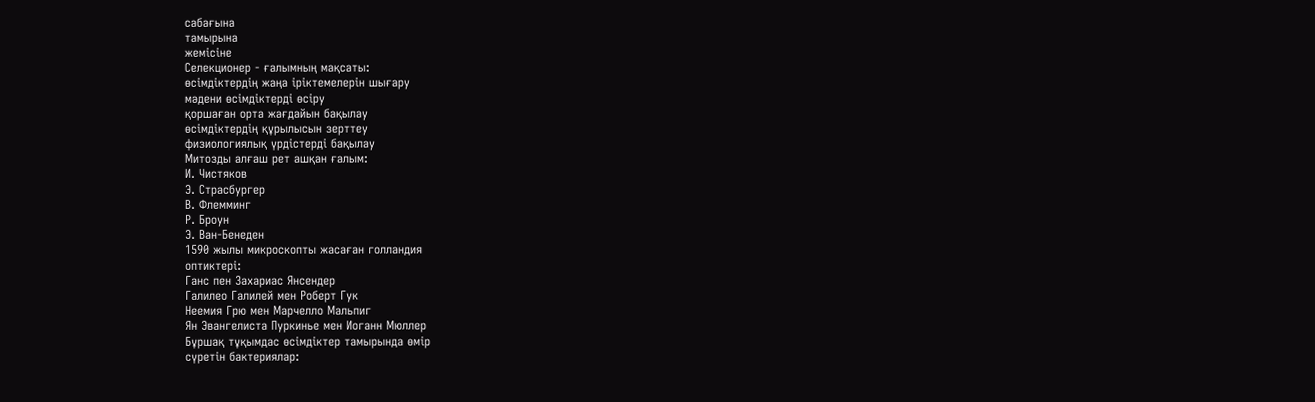сабағына
тамырына
жемісіне
Селекционер - ғалымның мақсаты:
өсімдіктердің жаңа іріктемелерін шығару
мәдени өсімдіктерді өсіру
қоршаған орта жағдайын бақылау
өсімдіктердің құрылысын зерттеу
физиологиялық үрдістерді бақылау
Митозды алғаш рет ашқан ғалым:
И. Чистяков
Э. Страсбургер
В. Флемминг
Р. Броун
Э. Ван-Бенеден
1590 жылы микроскопты жасаған голландия
оптиктері:
Ганс пен Захариас Янсендер
Галилео Галилей мен Роберт Гук
Неемия Грю мен Марчелло Мальпиг
Ян Эвангелиста Пуркинье мен Иоганн Мюллер
Бұршақ тұқымдас өсімдіктер тамырында өмір
сүретін бактериялар: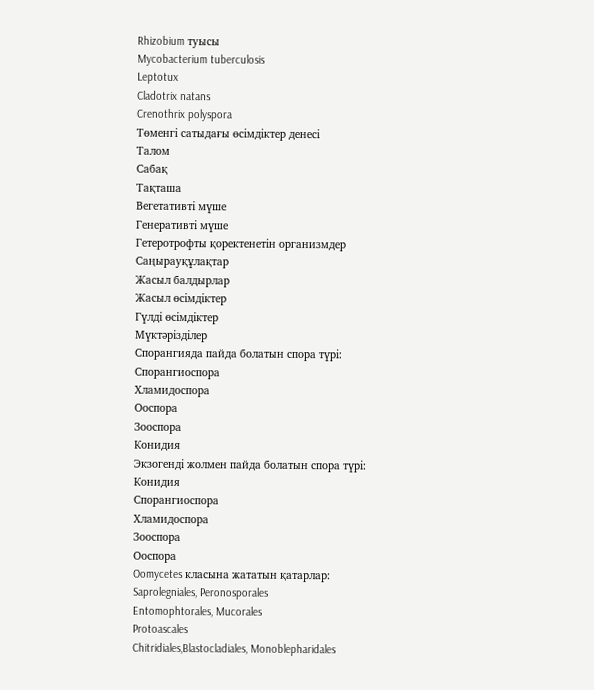Rhizobium туысы
Mycobacterium tuberculosis
Leptotux
Cladotrix natans
Crenothrix polyspora
Төменгі сатыдағы өсімдіктер денесі
Талом
Сабақ
Тақташа
Вегетативті мүше
Генеративті мүше
Гетеротрофты қоректенетін организмдер
Саңырауқұлақтар
Жасыл балдырлар
Жасыл өсімдіктер
Гүлді өсімдіктер
Мүктәрізділер
Спорангияда пайда болатын спора түрі:
Спорангиоспора
Хламидоспора
Ооспора
Зооспора
Конидия
Экзогенді жолмен пайда болатын спора түрі:
Конидия
Спорангиоспора
Хламидоспора
Зооспора
Ооспора
Oomycetes класына жататын қатарлар:
Saprolegniales, Peronosporales
Entomophtorales, Mucorales
Protoascales
Chitridiales,Blastocladiales, Monoblepharidales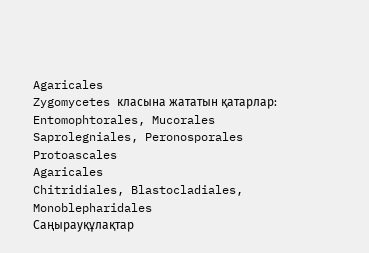Agaricales
Zygomycetes класына жататын қатарлар:
Entomophtorales, Mucorales
Saprolegniales, Peronosporales
Protoascales
Agaricales
Chitridiales, Blastocladiales, Monoblepharidales
Саңырауқұлақтар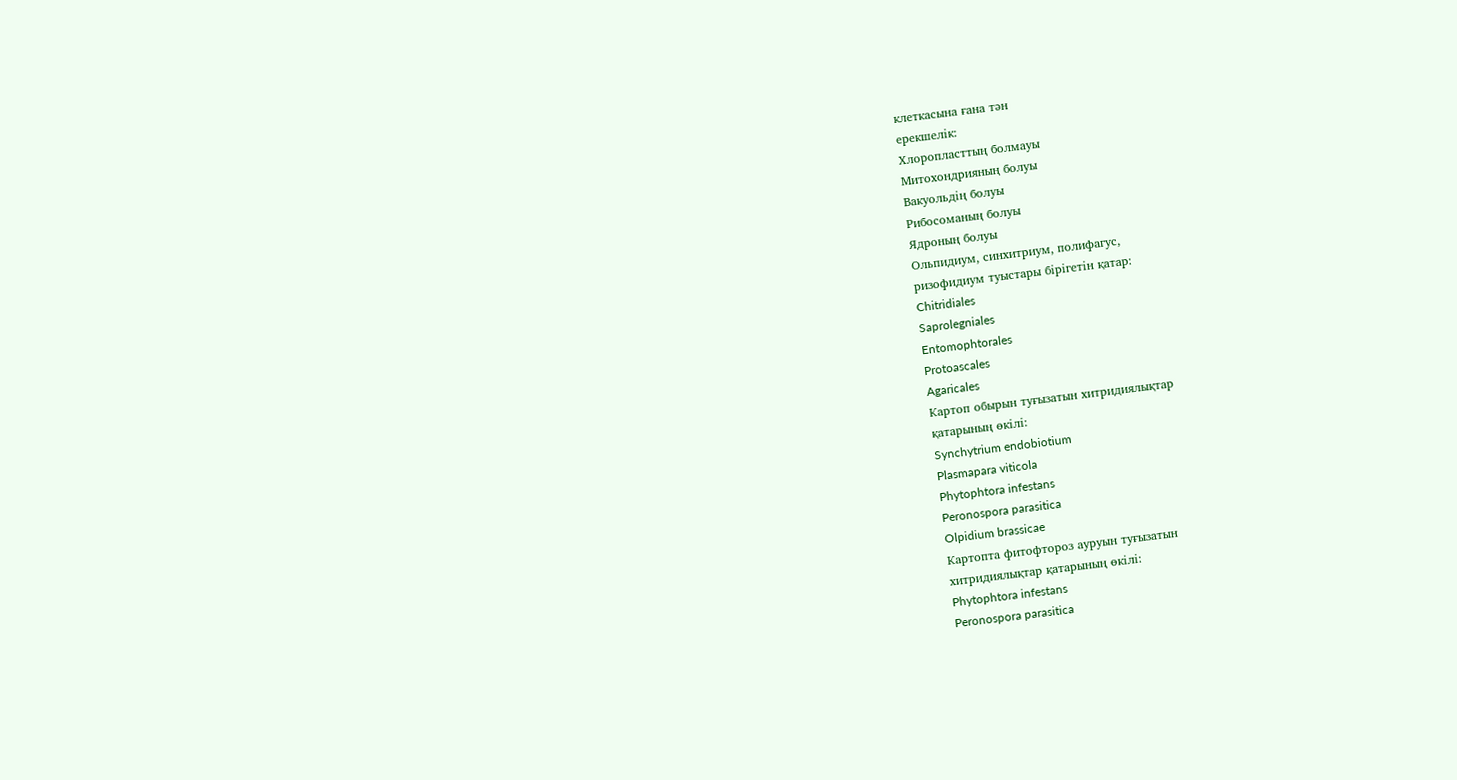клеткасына ғана тән
ерекшелік:
Хлоропласттың болмауы
Митохондрияның болуы
Вакуольдің болуы
Рибосоманың болуы
Ядроның болуы
Ольпидиум, синхитриум, полифагус,
ризофидиум туыстары бірігетін қатар:
Chitridiales
Saprolegniales
Entomophtorales
Protoascales
Agaricales
Картоп обырын туғызатын хитридиялықтар
қатарының өкілі:
Synchytrium endobiotium
Plasmapara viticola
Phytophtora infestans
Peronospora parasitica
Olpidium brassicae
Картопта фитофтороз ауруын туғызатын
хитридиялықтар қатарының өкілі:
Phytophtora infestans
Peronospora parasitica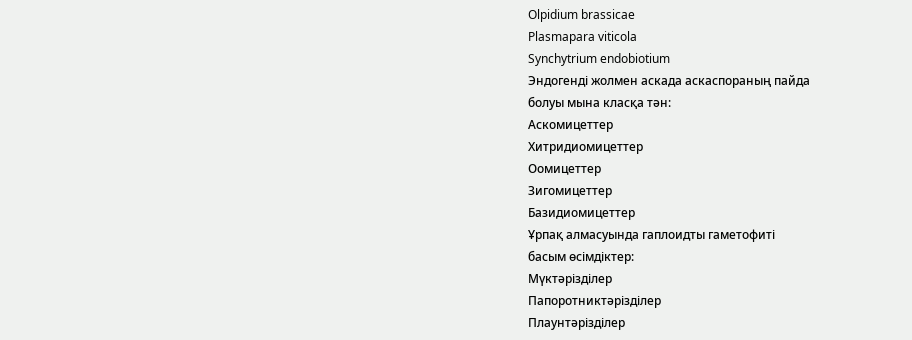Olpidium brassicae
Plasmapara viticola
Synchytrium endobiotium
Эндогенді жолмен аскада аскаспораның пайда
болуы мына класқа тән:
Аскомицеттер
Хитридиомицеттер
Оомицеттер
Зигомицеттер
Базидиомицеттер
Ұрпақ алмасуында гаплоидты гаметофиті
басым өсімдіктер:
Мүктәрізділер
Папоротниктәрізділер
Плаунтәрізділер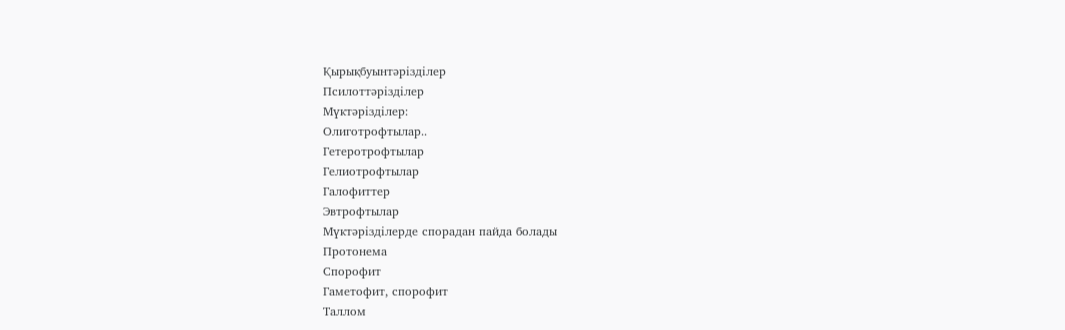Қырықбуынтәрізділер
Псилоттәрізділер
Мүктәрізділер:
Олиготрофтылар..
Гетеротрофтылар
Гелиотрофтылар
Галофиттер
Эвтрофтылар
Мүктәрізділерде спорадан пайда болады
Протонема
Спорофит
Гаметофит, спорофит
Таллом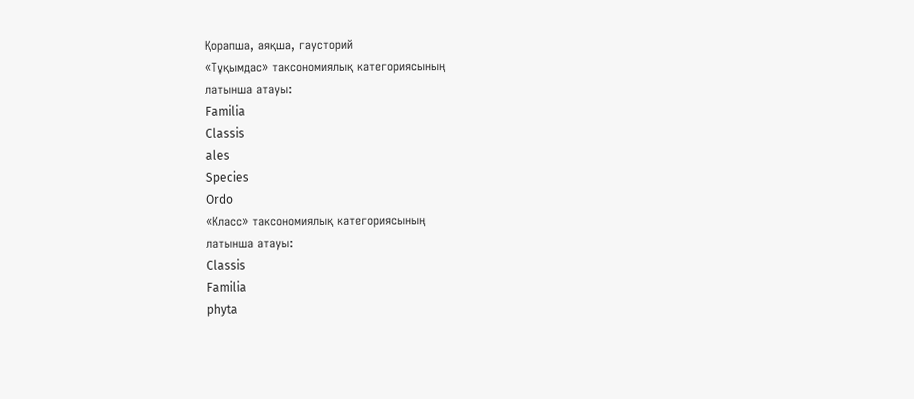Қорапша, аяқша, гаусторий
«Тұқымдас» таксономиялық категориясының
латынша атауы:
Familia
Classis
ales
Species
Ordo
«Класс» таксономиялық категориясының
латынша атауы:
Classis
Familia
phyta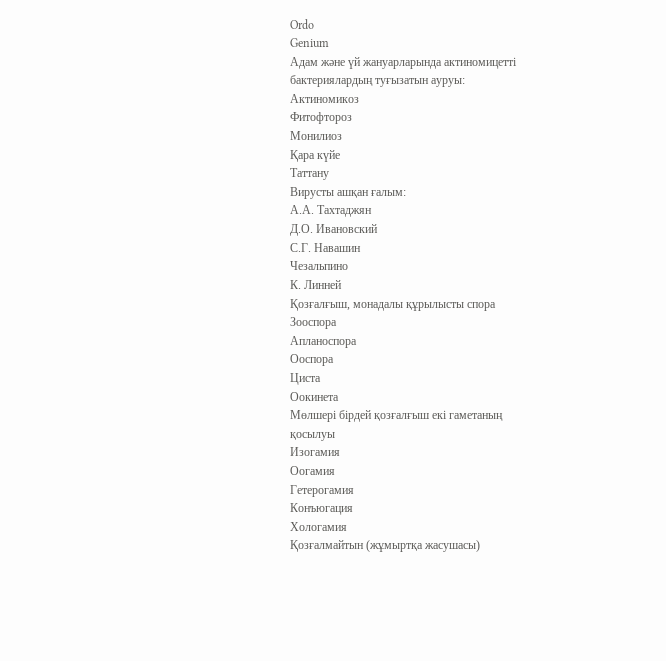Ordo
Genium
Адам және үй жануарларында актиномицетті
бактериялардың туғызатын ауруы:
Актиномикоз
Фитофтороз
Монилиоз
Қара күйе
Таттану
Вирусты ашқан ғалым:
А.А. Тахтаджян
Д.О. Ивановский
С.Г. Навашин
Чезальпино
К. Линней
Қозғалғыш, монадалы құрылысты спора
Зооспора
Апланоспора
Ооспора
Циста
Оокинета
Мөлшері бірдей қозғалғыш екі гаметаның
қосылуы
Изогамия
Оогамия
Гетерогамия
Конъюгация
Хологамия
Қозғалмайтын (жұмыртқа жасушасы)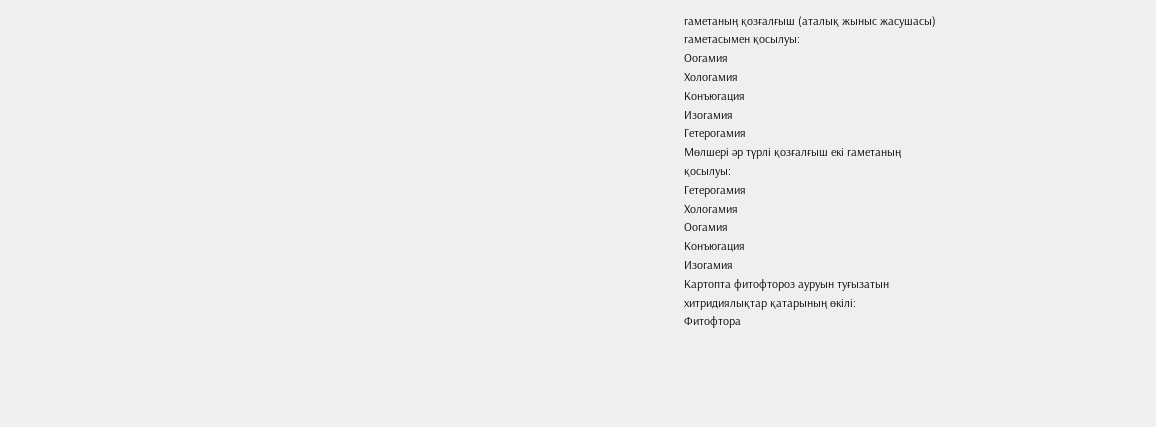гаметаның қозғалғыш (аталық жыныс жасушасы)
гаметасымен қосылуы:
Оогамия
Хологамия
Конъюгация
Изогамия
Гетерогамия
Мөлшері әр түрлі қозғалғыш екі гаметаның
қосылуы:
Гетерогамия
Хологамия
Оогамия
Конъюгация
Изогамия
Картопта фитофтороз ауруын туғызатын
хитридиялықтар қатарының өкілі:
Фитофтора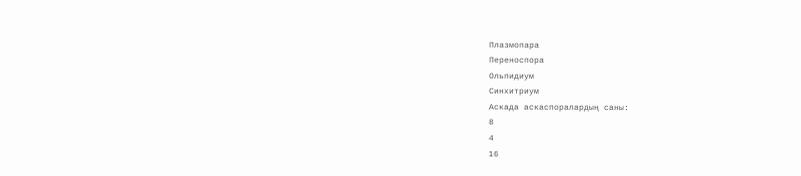Плазмопара
Переноспора
Ольпидиум
Синхитриум
Аскада аскаспоралардың саны:
8
4
16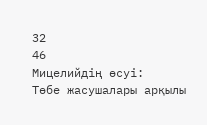32
46
Мицелийдің өсуі:
Төбе жасушалары арқылы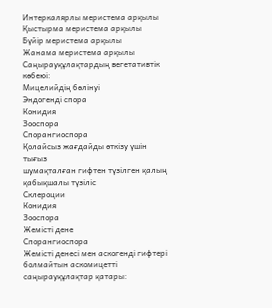Интеркалярлы меристема арқылы
Қыстырма меристема арқылы
Бүйір меристема арқылы
Жанама меристема арқылы
Саңырауқұлақтардың вегетативтік көбеюі:
Мицелийдің бөлінуі
Эндогенді спора
Конидия
Зооспора
Спорангиоспора
Қолайсыз жағдайды өткізу үшін тығыз
шумақталған гифтен түзілген қалың қабықшалы түзіліс
Склероции
Конидия
Зооспора
Жемісті дене
Спорангиоспора
Жемісті денесі мен аскогенді гифтері
болмайтын аскомицетті саңырауқұлақтар қатары: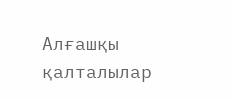Алғашқы қалталылар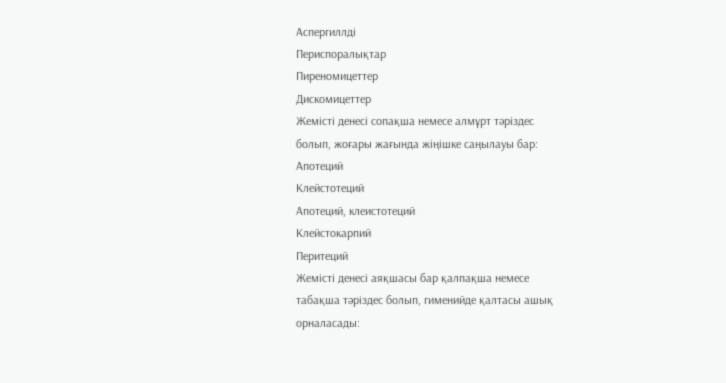Аспергиллді
Периспоралықтар
Пиреномицеттер
Дискомицеттер
Жемісті денесі сопақша немесе алмұрт тәріздес
болып, жоғары жағында жіңішке саңылауы бар:
Апотеций
Клейстотеций
Апотеций, клеистотеций
Клейстокарпий
Перитеций
Жемісті денесі аяқшасы бар қалпақша немесе
табақша тәріздес болып, гименийде қалтасы ашық
орналасады: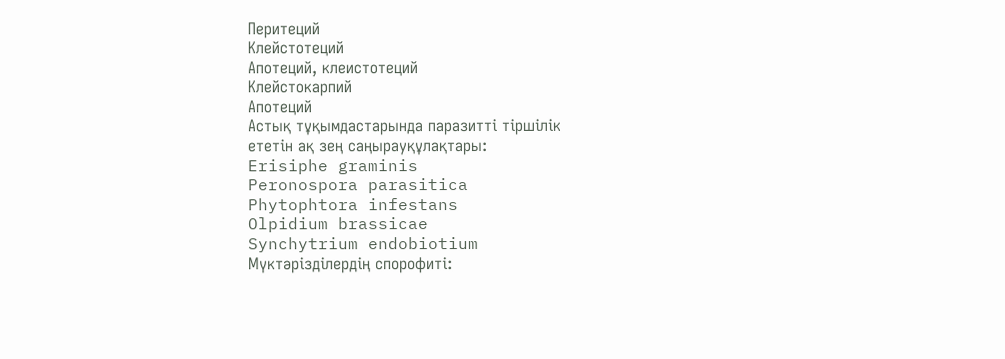Перитеций
Клейстотеций
Апотеций, клеистотеций
Клейстокарпий
Апотеций
Астық тұқымдастарында паразитті тіршілік
ететін ақ зең саңырауқұлақтары:
Erisiphe graminis
Peronospora parasitica
Phytophtora infestans
Olpidium brassicae
Synchytrium endobiotium
Мүктәрізділердің спорофиті: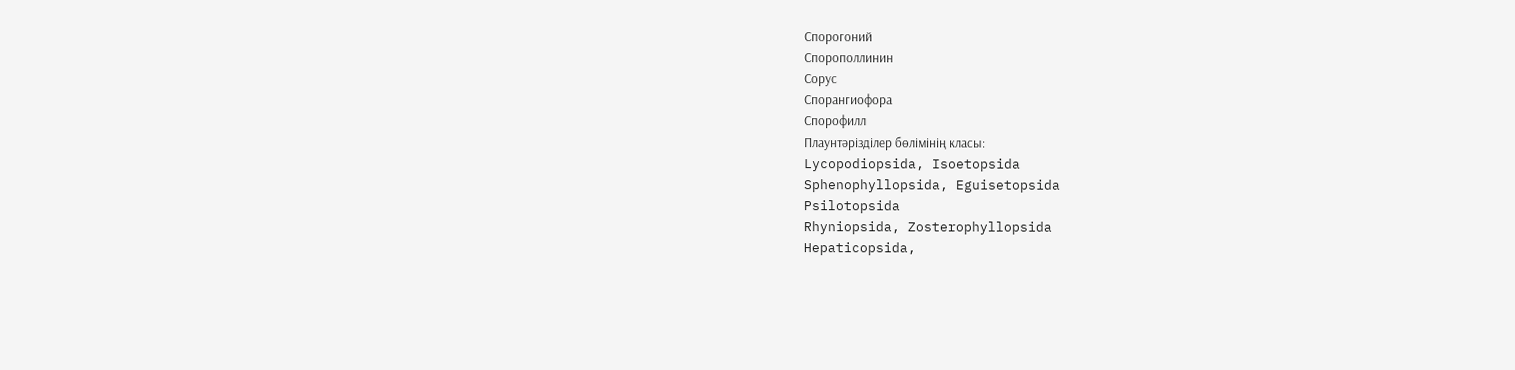Спорогоний
Спорополлинин
Сорус
Спорангиофора
Спорофилл
Плаунтәрізділер бөлімінің класы:
Lycopodiopsida, Isoetopsida
Sphenophyllopsida, Eguisetopsida
Psilotopsida
Rhyniopsida, Zosterophyllopsida
Hepaticopsida,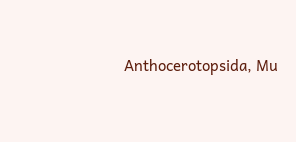Anthocerotopsida, Mu